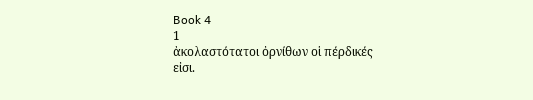Book 4
1
ἀκολαστότατοι ὀρνίθων οἱ πέρδικές εἰσι.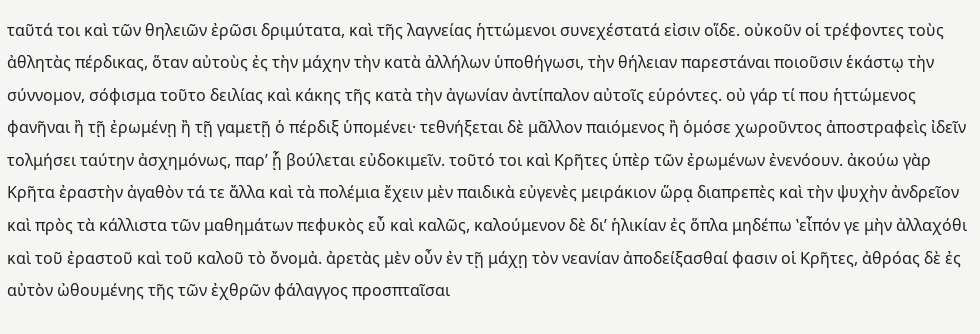ταῦτά τοι καὶ τῶν θηλειῶν ἐρῶσι δριμύτατα, καὶ τῆς λαγνείας ἡττώμενοι συνεχέστατά εἰσιν οἵδε. οὐκοῦν οἱ τρέφοντες τοὺς ἀθλητὰς πέρδικας, ὅταν αὐτοὺς ἐς τὴν μάχην τὴν κατὰ ἀλλήλων ὑποθήγωσι, τὴν θήλειαν παρεστάναι ποιοῦσιν ἑκάστῳ τὴν σύννομον, σόφισμα τοῦτο δειλίας καὶ κάκης τῆς κατὰ τὴν ἀγωνίαν ἀντίπαλον αὐτοῖς εὑρόντες. οὐ γάρ τί που ἡττώμενος φανῆναι ἢ τῇ ἐρωμένῃ ἢ τῇ γαμετῇ ὁ πέρδιξ ὑπομένει· τεθνήξεται δὲ μᾶλλον παιόμενος ἢ ὁμόσε χωροῦντος ἀποστραφεὶς ἰδεῖν τολμήσει ταύτην ἀσχημόνως, παρʼ ᾗ βούλεται εὐδοκιμεῖν. τοῦτό τοι καὶ Κρῆτες ὑπὲρ τῶν ἐρωμένων ἐνενόουν. ἀκούω γὰρ Κρῆτα ἐραστὴν ἀγαθὸν τά τε ἄλλα καὶ τὰ πολέμια ἔχειν μὲν παιδικὰ εὐγενὲς μειράκιον ὥρᾳ διαπρεπὲς καὶ τὴν ψυχὴν ἀνδρεῖον καὶ πρὸς τὰ κάλλιστα τῶν μαθημάτων πεφυκὸς εὖ καὶ καλῶς, καλούμενον δὲ διʼ ἡλικίαν ἐς ὅπλα μηδέπω ʽεἶπόν γε μὴν ἀλλαχόθι καὶ τοῦ ἐραστοῦ καὶ τοῦ καλοῦ τὸ ὄνομἀ. ἀρετὰς μὲν οὖν ἐν τῇ μάχῃ τὸν νεανίαν ἀποδείξασθαί φασιν οἱ Κρῆτες, ἀθρόας δὲ ἐς αὐτὸν ὠθουμένης τῆς τῶν ἐχθρῶν φάλαγγος προσπταῖσαι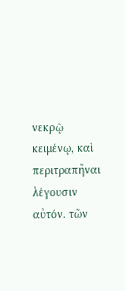νεκρῷ κειμένῳ, καὶ περιτραπῆναι λέγουσιν αὐτόν. τῶν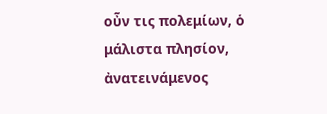οὖν τις πολεμίων, ὁ μάλιστα πλησίον, ἀνατεινάμενος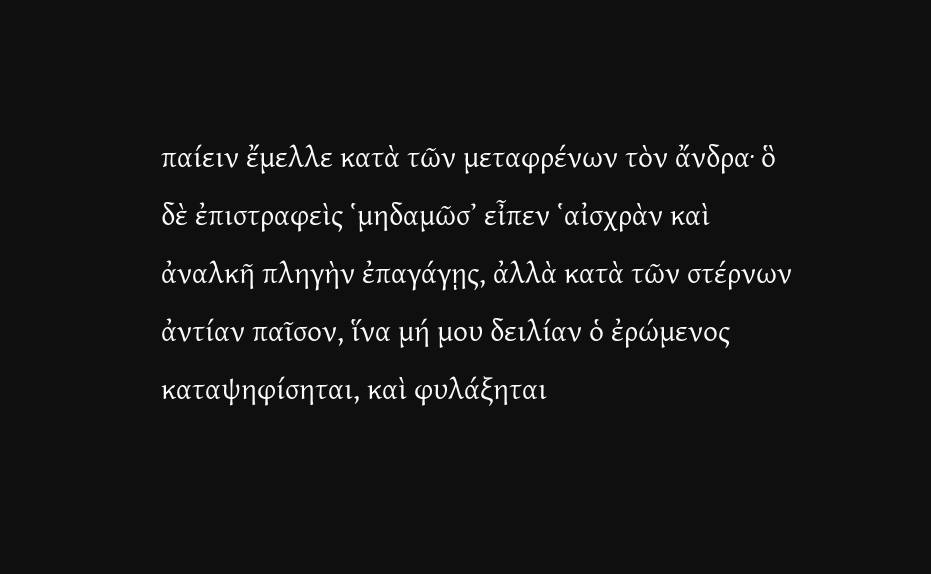παίειν ἔμελλε κατὰ τῶν μεταφρένων τὸν ἄνδρα· ὃ δὲ ἐπιστραφεὶς ʽμηδαμῶσʼ εἶπεν ʽαἰσχρὰν καὶ ἀναλκῆ πληγὴν ἐπαγάγῃς, ἀλλὰ κατὰ τῶν στέρνων ἀντίαν παῖσον, ἵνα μή μου δειλίαν ὁ ἐρώμενος καταψηφίσηται, καὶ φυλάξηται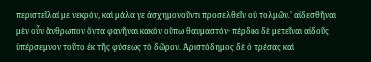περιστεῖλαί με νεκρόν, καὶ μάλα γε ἀσχημονοῦντι προσελθεῖν οὐ τολμῶν.ʼ αἰδεσθῆναι μὲν οὖν ἄνθρωπον ὄντα φανῆναι κακὸν οὔπω θαυμαστόν· πέρδικι δὲ μετεῖναι αἰδοῦς ὑπέρσεμνον τοῦτο ἐκ τῆς φύσεως τὸ δῶρον. Ἀριστόδημος δὲ ὁ τρέσας καὶ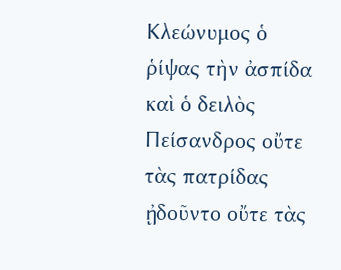Κλεώνυμος ὁ ῥίψας τὴν ἀσπίδα καὶ ὁ δειλὸς Πείσανδρος οὔτε τὰς πατρίδας ᾐδοῦντο οὔτε τὰς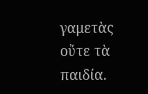γαμετὰς οὔτε τὰ παιδία.